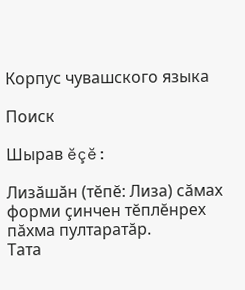Корпус чувашского языка

Поиск

Шырав ĕçĕ:

Лизӑшӑн (тĕпĕ: Лиза) сăмах форми çинчен тĕплĕнрех пăхма пултаратăр.
Тата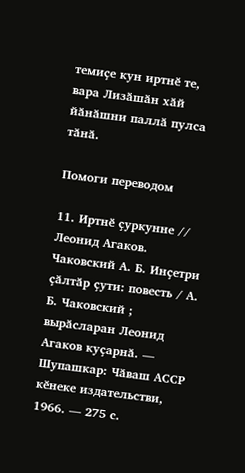темиҫе кун иртнӗ те, вара Лизӑшӑн хӑй йӑнӑшни паллӑ пулса тӑнӑ.

Помоги переводом

11. Иртнӗ ҫуркунне // Леонид Агаков. Чаковский А. Б. Инҫетри ҫӑлтӑр ҫути: повесть / А. Б. Чаковский ; вырӑсларан Леонид Агаков куҫарнӑ. — Шупашкар: Чӑваш АССР кӗнеке издательстви, 1966. — 275 с.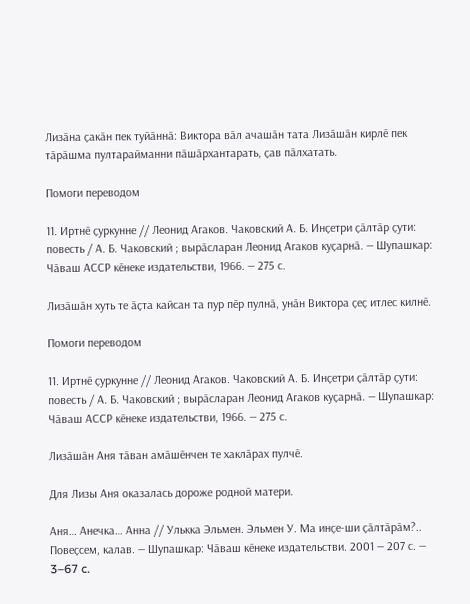Лизӑна ҫакӑн пек туйӑннӑ: Виктора вӑл ачашӑн тата Лизӑшӑн кирлӗ пек тӑрӑшма пултарайманни пӑшӑрхантарать, ҫав пӑлхатать.

Помоги переводом

11. Иртнӗ ҫуркунне // Леонид Агаков. Чаковский А. Б. Инҫетри ҫӑлтӑр ҫути: повесть / А. Б. Чаковский ; вырӑсларан Леонид Агаков куҫарнӑ. — Шупашкар: Чӑваш АССР кӗнеке издательстви, 1966. — 275 с.

Лизӑшӑн хуть те ӑҫта кайсан та пур пӗр пулнӑ, унӑн Виктора ҫеҫ итлес килнӗ.

Помоги переводом

11. Иртнӗ ҫуркунне // Леонид Агаков. Чаковский А. Б. Инҫетри ҫӑлтӑр ҫути: повесть / А. Б. Чаковский ; вырӑсларан Леонид Агаков куҫарнӑ. — Шупашкар: Чӑваш АССР кӗнеке издательстви, 1966. — 275 с.

Лизӑшӑн Аня тӑван амӑшӗнчен те хаклӑрах пулчӗ.

Для Лизы Аня оказалась дороже родной матери.

Аня… Анечка… Анна // Улькка Эльмен. Эльмен У. Ма инҫе-ши ҫӑлтӑрӑм?.. Повеҫсем, калав. — Шупашкар: Чӑваш кӗнеке издательстви. 2001 — 207 с. — 3–67 c.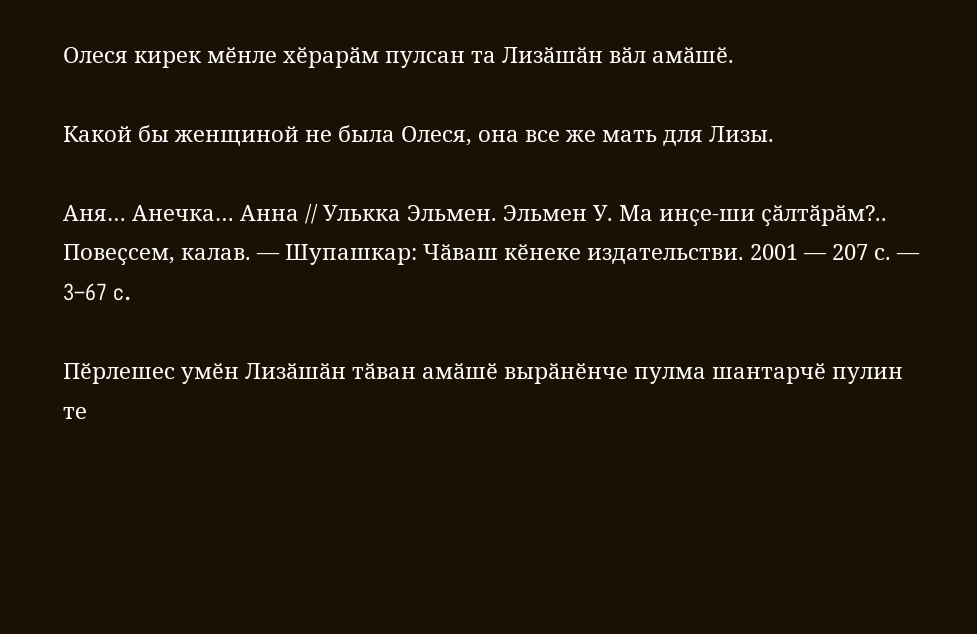Олеся кирек мӗнле хӗрарӑм пулсан та Лизӑшӑн вӑл амӑшӗ.

Какой бы женщиной не была Олеся, она все же мать для Лизы.

Аня… Анечка… Анна // Улькка Эльмен. Эльмен У. Ма инҫе-ши ҫӑлтӑрӑм?.. Повеҫсем, калав. — Шупашкар: Чӑваш кӗнеке издательстви. 2001 — 207 с. — 3–67 c.

Пӗрлешес умӗн Лизӑшӑн тӑван амӑшӗ вырӑнӗнче пулма шантарчӗ пулин те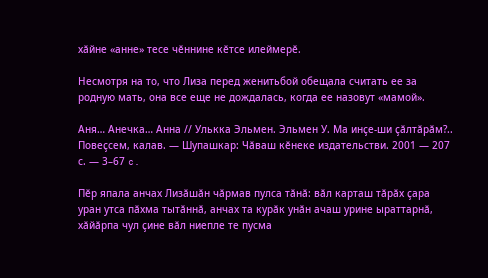хӑйне «анне» тесе чӗннине кӗтсе илеймерӗ.

Несмотря на то, что Лиза перед женитьбой обещала считать ее за родную мать, она все еще не дождалась, когда ее назовут «мамой».

Аня… Анечка… Анна // Улькка Эльмен. Эльмен У. Ма инҫе-ши ҫӑлтӑрӑм?.. Повеҫсем, калав. — Шупашкар: Чӑваш кӗнеке издательстви. 2001 — 207 с. — 3–67 c.

Пӗр япала анчах Лизӑшӑн чӑрмав пулса тӑнӑ: вӑл карташ тӑрӑх ҫара уран утса пӑхма тытӑннӑ, анчах та курӑк унӑн ачаш урине ыраттарнӑ, хӑйӑрпа чул ҫине вӑл ниепле те пусма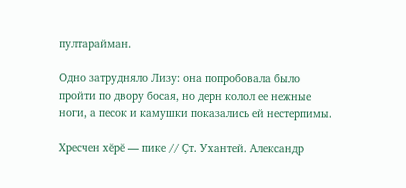пултарайман.

Одно затрудняло Лизу: она попробовала было пройти по двору босая, но дерн колол ее нежные ноги, а песок и камушки показались ей нестерпимы.

Хресчен хӗрӗ — пике // Ҫт. Ухантей. Александр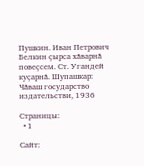Пушкин. Иван Петрович Белкин ҫырса хӑварнӑ повеҫсем. Ст. Угандей куҫарнӑ. Шупашкар: Чӑваш государство издательстви, 1936

Страницы:
  • 1

Сайт: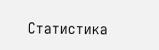Статистика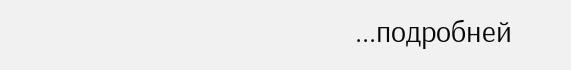...подробней